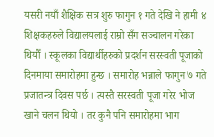यसरी नयाँ शैक्षिक सत्र शुरु फागुन १ गते देखि ने हामी ४ शिक्षकहरुले विद्यालयलाई राम्रो सँग सञ्चालन गरेका थियौँ । स्कूलका विद्यार्थीहरुको प्रदर्शन सरस्वती पूजाको दिनमाया समारोहमा हुन्छ । समारोह भन्नाले फागुन ७ गते प्रजातन्त्र दिवस पर्छ । त्यस्तै सरस्वती पूजा गरेर भोज खाने चलन थियो । तर कुनै पनि समारोहमा भाग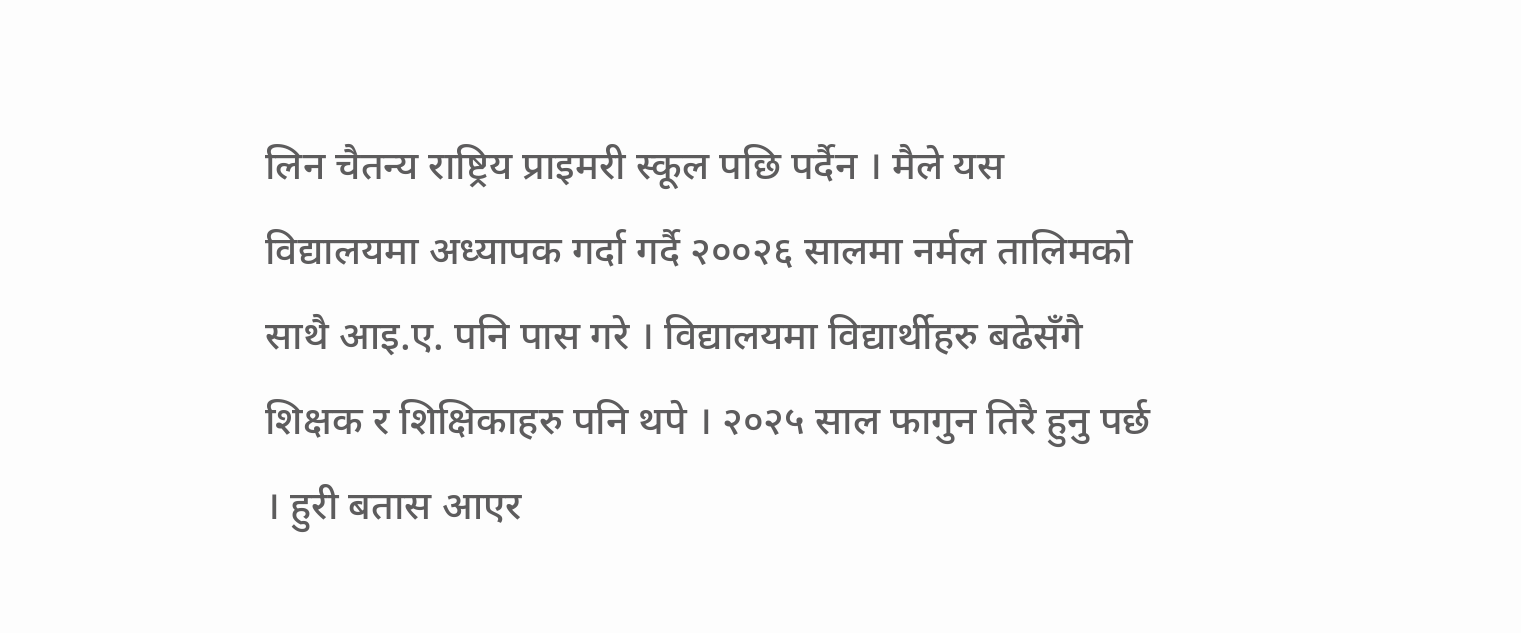लिन चैतन्य राष्ट्रिय प्राइमरी स्कूल पछि पर्दैन । मैले यस विद्यालयमा अध्यापक गर्दा गर्दै २००२६ सालमा नर्मल तालिमको साथै आइ.ए. पनि पास गरे । विद्यालयमा विद्यार्थीहरु बढेसँगै शिक्षक र शिक्षिकाहरु पनि थपे । २०२५ साल फागुन तिरै हुनु पर्छ । हुरी बतास आएर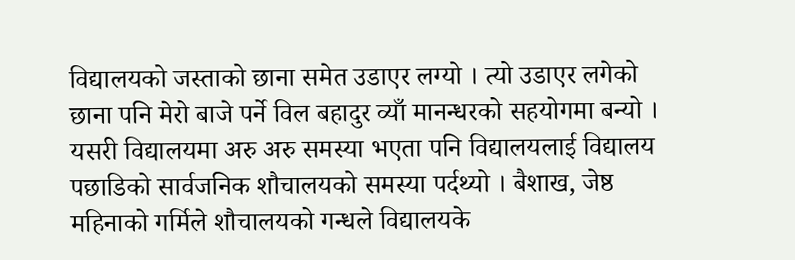विद्यालयको जस्ताको छाना समेत उडाएर लग्यो । त्यो उडाएर लगेको छाना पनि मेरो बाजे पर्ने विल बहादुर व्याँ मानन्धरको सहयोगमा बन्यो । यसरी विद्यालयमा अरु अरु समस्या भएता पनि विद्यालयलाई विद्यालय पछाडिको सार्वजनिक शौचालयको समस्या पर्दथ्यो । बैशाख, जेष्ठ महिनाको गर्मिले शौचालयको गन्धले विद्यालयके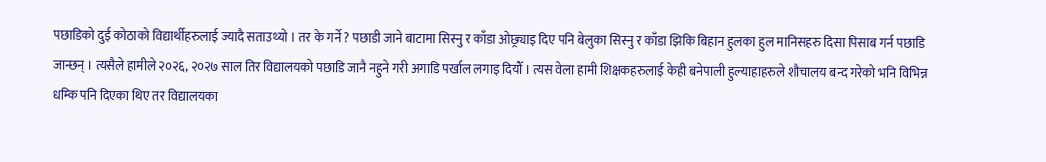पछाडिको दुई कोठाको विद्यार्थीहरुलाई ज्यादै सताउथ्यो । तर के गर्ने ? पछाडी जाने बाटामा सिस्नु र काँडा ओछ्र्याइ दिए पनि बेलुका सिस्नु र काँडा झिकि बिहान हुलका हुल मानिसहरु दिसा पिसाब गर्न पछाडि जान्छन् । त्यसैले हामीले २०२६, २०२७ साल तिर विद्यालयको पछाडि जानै नहुने गरी अगाडि पर्खाल लगाइ दियौँ । त्यस वेला हामी शिक्षकहरुलाई केही बनेपाली हुल्याहाहरुले शौचालय बन्द गरेको भनि विभिन्न धम्कि पनि दिएका थिए तर विद्यालयका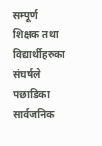सम्पूर्ण शिक्षक तथा विद्यार्थीहरुका संघर्षले पछाडिका सार्वजनिक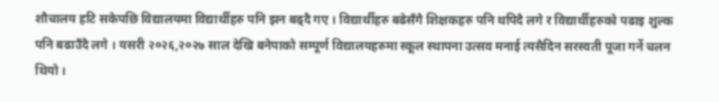शौचालय हटि सकेपछि विद्यालयमा विद्यार्थीहरु पनि झन बढ्दै गए । विद्यार्थीहरु बढेसँगै शिक्षकहरु पनि थपिदै लगे र विद्यार्थीहरुको पढाइ शुल्क पनि बढाउँदै लगे । यसरी २०२६,२०२७ साल देखि बनेपाको सम्पूर्ण विद्यालयहरुमा स्कूल स्थापना उत्सव मनाई त्यसैदिन सरस्वती पूजा गर्ने चलन थियो ।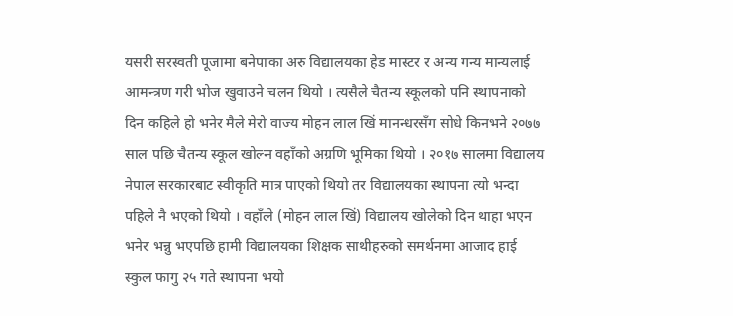यसरी सरस्वती पूजामा बनेपाका अरु विद्यालयका हेड मास्टर र अन्य गन्य मान्यलाई आमन्त्रण गरी भोज खुवाउने चलन थियो । त्यसैले चैतन्य स्कूलको पनि स्थापनाको दिन कहिले हो भनेर मैले मेरो वाज्य मोहन लाल खिं मानन्धरसँग सोधे किनभने २०७७ साल पछि चैतन्य स्कूल खोल्न वहाँको अग्रणि भूमिका थियो । २०१७ सालमा विद्यालय नेपाल सरकारबाट स्वीकृति मात्र पाएको थियो तर विद्यालयका स्थापना त्यो भन्दा पहिले नै भएको थियो । वहाँले (मोहन लाल खिं) विद्यालय खोलेको दिन थाहा भएन भनेर भन्नु भएपछि हामी विद्यालयका शिक्षक साथीहरुको समर्थनमा आजाद हाई स्कुल फागु २५ गते स्थापना भयो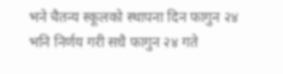भने चैतन्य स्कूलको स्थापना दिन फागुन २४ भनि निर्णय गरी सधै फागुन २४ गते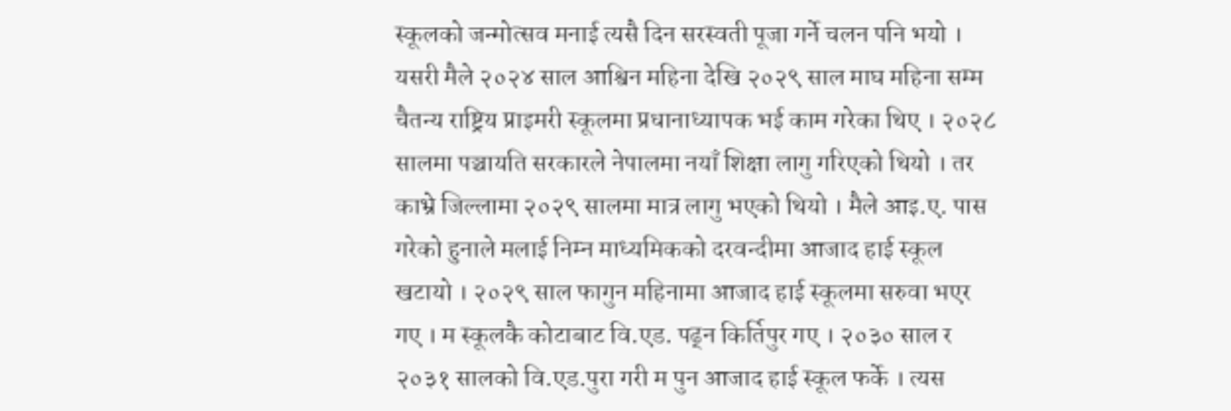स्कूलको जन्मोत्सव मनाई त्यसै दिन सरस्वती पूजा गर्ने चलन पनि भयो । यसरी मैले २०२४ साल आश्विन महिना देखि २०२९ साल माघ महिना सम्म चैतन्य राष्ट्रिय प्राइमरी स्कूलमा प्रधानाध्यापक भई काम गरेका थिए । २०२८ सालमा पञ्चायति सरकारले नेपालमा नयाँ शिक्षा लागु गरिएको थियो । तर काभ्रे जिल्लामा २०२९ सालमा मात्र लागु भएको थियो । मैले आइ.ए. पास गरेको हुनाले मलाई निम्न माध्यमिकको दरवन्दीमा आजाद हाई स्कूल खटायो । २०२९ साल फागुन महिनामा आजाद हाई स्कूलमा सरुवा भएर गए । म स्कूलकै कोटाबाट वि.एड. पढ्न किर्तिपुर गए । २०३० साल र २०३१ सालको वि.एड.पुरा गरी म पुन आजाद हाई स्कूल फर्के । त्यस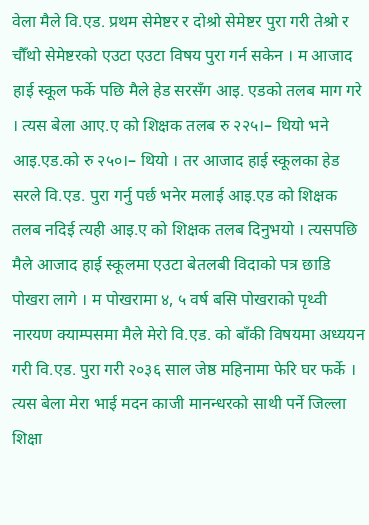वेला मैले वि.एड. प्रथम सेमेष्टर र दोश्रो सेमेष्टर पुरा गरी तेश्रो र चौँथो सेमेष्टरको एउटा एउटा विषय पुरा गर्न सकेन । म आजाद हाई स्कूल फर्के पछि मैले हेड सरसँग आइ. एडको तलब माग गरे । त्यस बेला आए.ए को शिक्षक तलब रु २२५।– थियो भने आइ.एड.को रु २५०।– थियो । तर आजाद हाई स्कूलका हेड सरले वि.एड. पुरा गर्नु पर्छ भनेर मलाई आइ.एड को शिक्षक तलब नदिई त्यही आइ.ए को शिक्षक तलब दिनुभयो । त्यसपछि मैले आजाद हाई स्कूलमा एउटा बेतलबी विदाको पत्र छाडि पोखरा लागे । म पोखरामा ४, ५ वर्ष बसि पोखराको पृथ्वी नारयण क्याम्पसमा मैले मेरो वि.एड. को बाँकी विषयमा अध्ययन गरी वि.एड. पुरा गरी २०३६ साल जेष्ठ महिनामा फेरि घर फर्के । त्यस बेला मेरा भाई मदन काजी मानन्धरको साथी पर्ने जिल्ला शिक्षा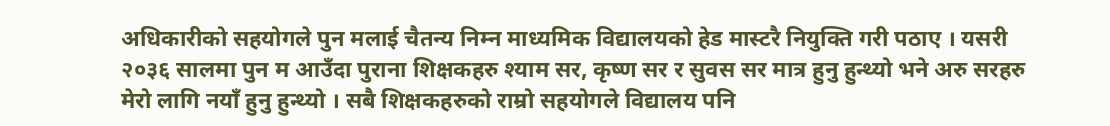अधिकारीको सहयोगले पुन मलाई चैतन्य निम्न माध्यमिक विद्यालयको हेड मास्टरै नियुक्ति गरी पठाए । यसरी २०३६ सालमा पुन म आउँदा पुराना शिक्षकहरु श्याम सर, कृष्ण सर र सुवस सर मात्र हुनु हुन्थ्यो भने अरु सरहरु मेरो लागि नयाँ हुनु हुन्थ्यो । सबै शिक्षकहरुको राम्रो सहयोगले विद्यालय पनि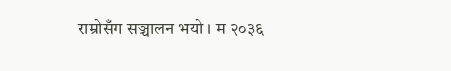राम्रोसँग सञ्चालन भयो । म २०३६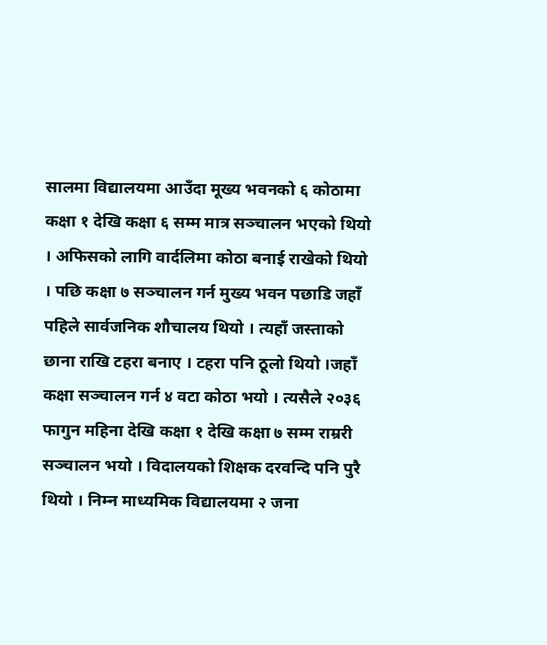सालमा विद्यालयमा आउँदा मूख्य भवनको ६ कोठामा कक्षा १ देखि कक्षा ६ सम्म मात्र सञ्चालन भएको थियो । अफिसको लागि वार्दलिमा कोठा बनाई राखेको थियो । पछि कक्षा ७ सञ्चालन गर्न मुख्य भवन पछाडि जहाँ पहिले सार्वजनिक शौचालय थियो । त्यहाँ जस्ताको छाना राखि टहरा बनाए । टहरा पनि ठूलो थियो ।जहाँ कक्षा सञ्चालन गर्न ४ वटा कोठा भयो । त्यसैले २०३६ फागुन महिना देखि कक्षा १ देखि कक्षा ७ सम्म राम्ररी सञ्चालन भयो । विदालयको शिक्षक दरवन्दि पनि पुरै थियो । निम्न माध्यमिक विद्यालयमा २ जना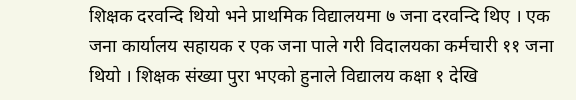शिक्षक दरवन्दि थियो भने प्राथमिक विद्यालयमा ७ जना दरवन्दि थिए । एक जना कार्यालय सहायक र एक जना पाले गरी विदालयका कर्मचारी ११ जना थियो । शिक्षक संख्या पुरा भएको हुनाले विद्यालय कक्षा १ देखि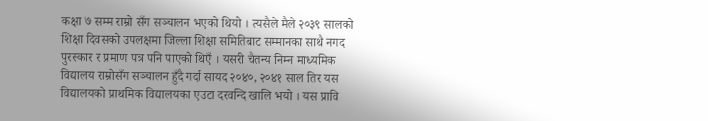कक्षा ७ सम्म राम्रो सँग सञ्चालन भएको थियो । त्यसैले मैले २०३९ सालको शिक्षा दिवसको उपलक्षमा जिल्ला शिक्षा समितिबाट सम्मानका साथै नगद पुरस्कार र प्रमाण पत्र पनि पाएको थिएँ । यसरी चैतन्य निम्न माध्यमिक विद्यालय राम्रोसँग सञ्चालन हुँदै गर्दा सायद २०४०, २०४१ साल तिर यस विद्यालयको प्राथमिक विद्यालयका एउटा दरवन्दि खालि भयो । यस प्रावि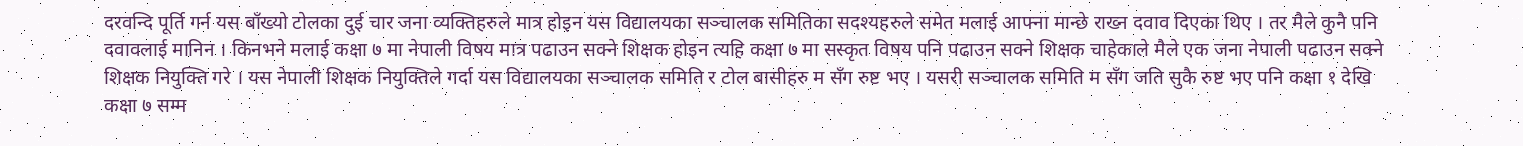दरवन्दि पूर्ति गर्न यस बाँख्यो टोलका दुई चार जना व्यक्तिहरुले मात्र होइन यस विद्यालयका सञ्चालक समितिका सदश्यहरुले समेत मलाई आफ्ना मान्छे राख्न दवाव दिएका थिए । तर मैले कुनै पनि दवावलाई मानिन । किनभने मलाई कक्षा ७ मा नेपाली विषय मात्र पढाउन सक्ने शिक्षक होइन त्यहि कक्षा ७ मा सस्कृत विषय पनि पढाउन सक्ने शिक्षक चाहेकाले मैले एक जना नेपाली पढाउन सक्ने शिक्षक नियुक्ति गरे । यस नेपाली शिक्षक नियुक्तिले गर्दा यस विद्यालयका सञ्चालक समिति र टोल बासीहरु म सँग रुष्ट भए । यसरी सञ्चालक समिति म सँग जति सुकै रुष्ट भए पनि कक्षा १ देखि कक्षा ७ सम्म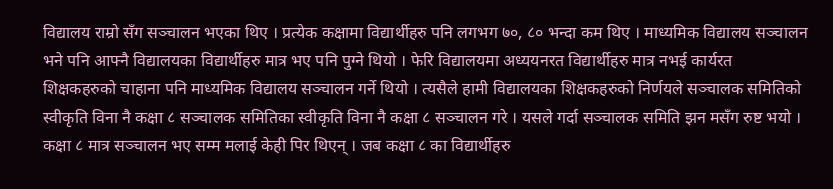विद्यालय राम्रो सँग सञ्चालन भएका थिए । प्रत्येक कक्षामा विद्यार्थीहरु पनि लगभग ७०, ८० भन्दा कम थिए । माध्यमिक विद्यालय सञ्चालन भने पनि आफ्नै विद्यालयका विद्यार्थीहरु मात्र भए पनि पुग्ने थियो । फेरि विद्यालयमा अध्ययनरत विद्यार्थीहरु मात्र नभई कार्यरत शिक्षकहरुको चाहाना पनि माध्यमिक विद्यालय सञ्चालन गर्ने थियो । त्यसैले हामी विद्यालयका शिक्षकहरुको निर्णयले सञ्चालक समितिको स्वीकृति विना नै कक्षा ८ सञ्चालक समितिका स्वीकृति विना नै कक्षा ८ सञ्चालन गरे । यसले गर्दा सञ्चालक समिति झन मसँग रुष्ट भयो । कक्षा ८ मात्र सञ्चालन भए सम्म मलाई केही पिर थिएन् । जब कक्षा ८ का विद्यार्थीहरु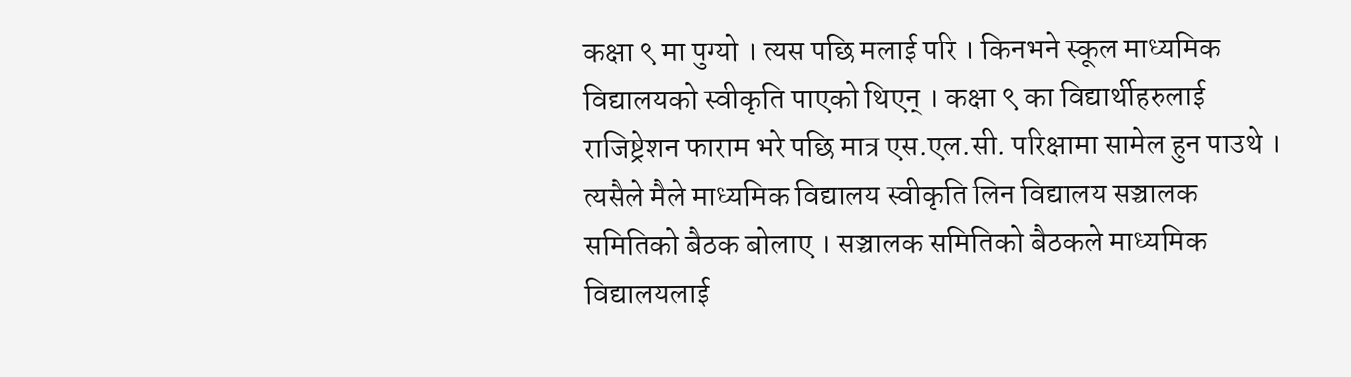कक्षा ९ मा पुग्यो । त्यस पछि मलाई परि । किनभने स्कूल माध्यमिक विद्यालयको स्वीकृति पाएको थिएन् । कक्षा ९ का विद्यार्थीहरुलाई राजिष्ट्रेशन फाराम भरे पछि मात्र एस.एल.सी. परिक्षामा सामेल हुन पाउथे । त्यसैले मैले माध्यमिक विद्यालय स्वीकृति लिन विद्यालय सञ्चालक समितिको बैठक बोलाए । सञ्चालक समितिको बैठकले माध्यमिक विद्यालयलाई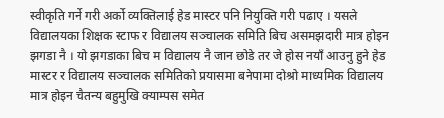स्वीकृति गर्ने गरी अर्को व्यक्तिलाई हेड मास्टर पनि नियुक्ति गरी पढाए । यसले विद्यालयका शिक्षक स्टाफ र विद्यालय सञ्चालक समिति बिच असमझदारी मात्र होइन झगडा नै । यो झगडाका बिच म विद्यालय नै जान छोडे तर जे होस नयाँ आउनु हुने हेड मास्टर र विद्यालय सञ्चालक समितिको प्रयासमा बनेपामा दोश्रो माध्यमिक विद्यालय मात्र होइन चैतन्य बहुमुखि क्याम्पस समेत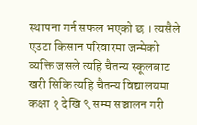स्थापना गर्न सफल भएको छ । त्यसैले एउटा किसान परिवारमा जन्मेको व्यक्ति जसले त्यहि चैतन्य स्कूलबाट खरी सिकि त्यहि चैतन्य विद्यालयमा कक्षा १ देखि ९ सम्म सञ्चालन गरी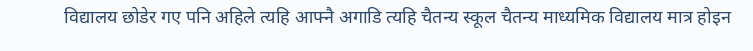विद्यालय छोडेर गए पनि अहिले त्यहि आफ्नै अगाडि त्यहि चैतन्य स्कूल चैतन्य माध्यमिक विद्यालय मात्र होइन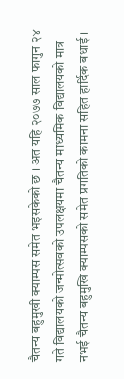चैतन्य बहुमुखी क्याम्पस समेत भइसकेको छ । अत यहि २०७७ साल फागुन २४ गते विद्यालयको जन्मोत्सवको उपलक्षयमा चैतन्य माध्यमिक विद्यालयको मात्र नभई चैतन्य बहुमुखि क्याम्पसको समेत प्रगतिको कामना सहित हार्दिक बधाई ।